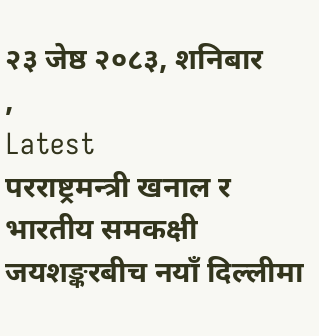२३ जेष्ठ २०८३, शनिबार
,
Latest
परराष्ट्रमन्त्री खनाल र भारतीय समकक्षी जयशङ्करबीच नयाँ दिल्लीमा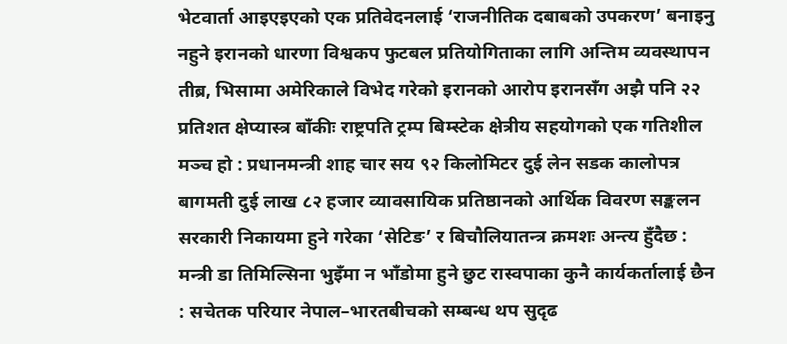भेटवार्ता आइएइएको एक प्रतिवेदनलाई ‘राजनीतिक दबाबको उपकरण’ बनाइनु नहुने इरानको धारणा विश्वकप फुटबल प्रतियोगिताका लागि अन्तिम व्यवस्थापन तीब्र, भिसामा अमेरिकाले विभेद गरेको इरानको आरोप इरानसँग अझै पनि २२ प्रतिशत क्षेप्यास्त्र बाँकीः राष्ट्रपति ट्रम्प बिम्स्टेक क्षेत्रीय सहयोगको एक गतिशील मञ्च हो : प्रधानमन्त्री शाह चार सय ९२ किलोमिटर दुई लेन सडक कालोपत्र बागमती दुई लाख ८२ हजार व्यावसायिक प्रतिष्ठानको आर्थिक विवरण सङ्कलन सरकारी निकायमा हुने गरेका ‘सेटिङ’ र बिचौलियातन्त्र क्रमशः अन्त्य हुँदैछ : मन्त्री डा तिमिल्सिना भुइँमा न भाँडोमा हुने छुट रास्वपाका कुनै कार्यकर्तालाई छैन : सचेतक परियार नेपाल–भारतबीचको सम्बन्ध थप सुदृढ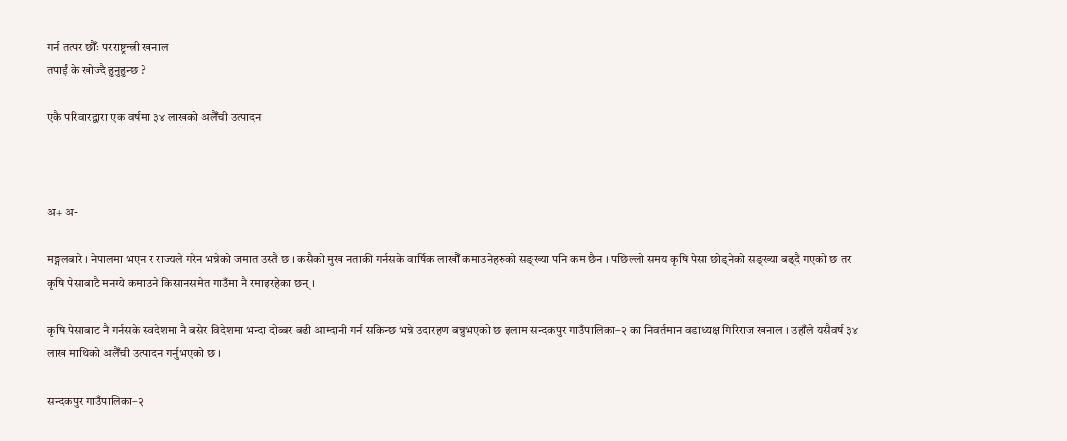गर्न तत्पर छौँः परराष्ट्रन्त्री खनाल
तपाईं के खोज्दै हुनुहुन्छ ?

एकै परिवारद्वारा एक वर्षमा ३४ लाखको अलैँची उत्पादन



अ+ अ-

मङ्गलबारे । नेपालमा भएन र राज्यले गरेन भन्नेको जमात उस्तै छ । कसैको मुख नताकी गर्नसके वार्षिक लाखौँ कमाउनेहरुको सङ्ख्या पनि कम छैन । पछिल्लो समय कृषि पेसा छोड्नेको सङ्ख्या बढ्दै गएको छ तर कृषि पेसाबाटै मनग्ये कमाउने किसानसमेत गाउँमा नै रमाइरहेका छन् ।

कृषि पेसाबाट नै गर्नसके स्वदेशमा नै बसेर विदेशमा भन्दा दोब्बर बढी आम्दानी गर्न सकिन्छ भन्ने उदारहण बन्नुभएको छ इलाम सन्दकपुर गाउँपालिका–२ का निवर्तमान वडाध्यक्ष गिरिराज खनाल । उहाँले यसैवर्ष ३४ लाख माथिको अलैँची उत्पादन गर्नुभएको छ ।

सन्दकपुर गाउँपालिका–२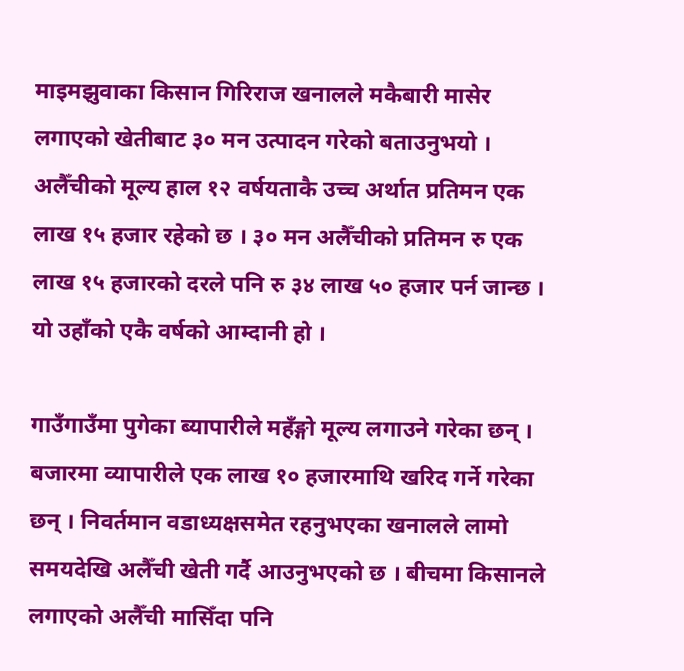माइमझुवाका किसान गिरिराज खनालले मकैबारी मासेर लगाएको खेतीबाट ३० मन उत्पादन गरेको बताउनुभयो । अलैँचीको मूल्य हाल १२ वर्षयताकै उच्च अर्थात प्रतिमन एक लाख १५ हजार रहेको छ । ३० मन अलैँचीको प्रतिमन रु एक लाख १५ हजारको दरले पनि रु ३४ लाख ५० हजार पर्न जान्छ । यो उहाँको एकै वर्षको आम्दानी हो ।

गाउँगाउँमा पुगेका ब्यापारीले महँङ्गो मूल्य लगाउने गरेका छन् । बजारमा व्यापारीले एक लाख १० हजारमाथि खरिद गर्ने गरेका छन् । निवर्तमान वडाध्यक्षसमेत रहनुभएका खनालले लामो समयदेखि अलैँची खेती गर्दै आउनुभएको छ । बीचमा किसानले लगाएको अलैँची मासिँदा पनि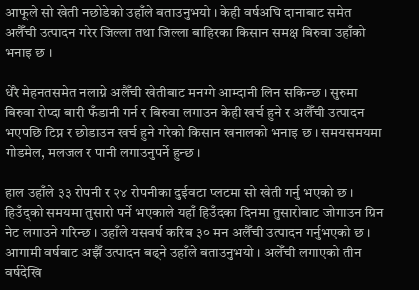आफूले सो खेती नछोडेको उहाँले बताउनुभयो । केही वर्षअघि दानाबाट समेत अलैँची उत्पादन गरेर जिल्ला तथा जिल्ला बाहिरका किसान समक्ष बिरुवा उहाँको भनाइ छ ।

धेरै मेहनतसमेत नलाग्ने अलैँची खेतीबाट मनग्गे आम्दानी लिन सकिन्छ । सुरुमा बिरुवा रोप्दा बारी फँडानी गर्न र बिरुवा लगाउन केही खर्च हुने र अलैँची उत्पादन भएपछि टिप्न र छोडाउन खर्च हुने गरेको किसान खनालको भनाइ छ । समयसमयमा गोडमेल, मलजल र पानी लगाउनुपर्ने हुन्छ ।

हाल उहाँले ३३ रोपनी र २४ रोपनीका दुईवटा प्लटमा सो खेती गर्नु भएको छ । हिउँद्को समयमा तुसारो पर्ने भएकाले यहाँ हिउँदका दिनमा तुसारोबाट जोगाउन ग्रिन नेट लगाउने गरिन्छ । उहाँले यसवर्ष करिब ३० मन अलैँची उत्पादन गर्नुभएको छ । आगामी वर्षबाट अझैँ उत्पादन बढ्ने उहाँले बताउनुभयो । अलेँची लगाएको तीन वर्षदेखि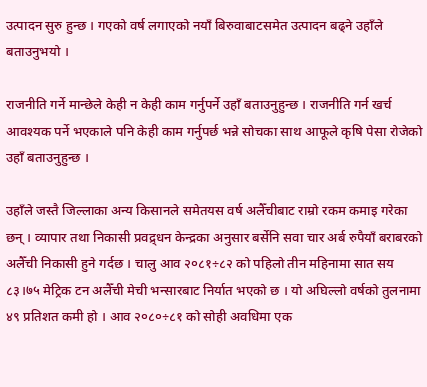उत्पादन सुरु हुन्छ । गएको वर्ष लगाएको नयाँ बिरुवाबाटसमेत उत्पादन बढ्ने उहाँले बताउनुभयो ।

राजनीति गर्ने मान्छेले केही न केही काम गर्नुपर्ने उहाँ बताउनुहुन्छ । राजनीति गर्न खर्च आवश्यक पर्ने भएकाले पनि केही काम गर्नुपर्छ भन्ने सोचका साथ आफूले कृषि पेसा रोजेको उहाँ बताउनुहुन्छ ।

उहाँले जस्तै जिल्लाका अन्य किसानले समेतयस वर्ष अलैँचीबाट राम्रो रकम कमाइ गरेका छन् । व्यापार तथा निकासी प्रवद्र्धन केन्द्रका अनुसार बर्सेनि सवा चार अर्ब रुपैयाँ बराबरको अलैँची निकासी हुने गर्दछ । चालु आव २०८१÷८२ को पहिलो तीन महिनामा सात सय ८३।७५ मेट्रिक टन अलैँची मेची भन्सारबाट निर्यात भएको छ । यो अघिल्लो वर्षको तुलनामा ४९ प्रतिशत कमी हो । आव २०८०÷८१ को सोही अवधिमा एक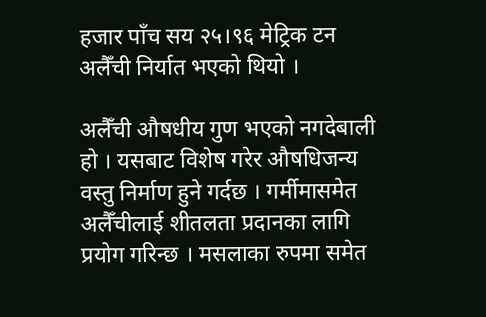हजार पाँच सय २५।९६ मेट्रिक टन अलैँची निर्यात भएको थियो ।

अलैँची औषधीय गुण भएको नगदेबाली हो । यसबाट विशेष गरेर औषधिजन्य वस्तु निर्माण हुने गर्दछ । गर्मीमासमेत अलैँचीलाई शीतलता प्रदानका लागि प्रयोग गरिन्छ । मसलाका रुपमा समेत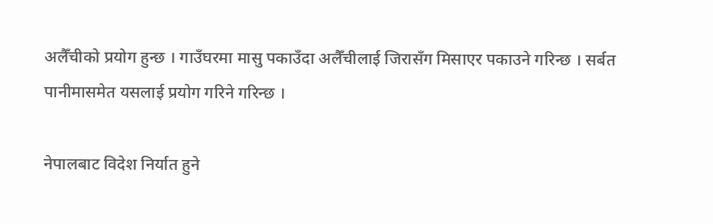अलैँचीको प्रयोग हुन्छ । गाउँघरमा मासु पकाउँदा अलैँचीलाई जिरासँग मिसाएर पकाउने गरिन्छ । सर्बत पानीमासमेत यसलाई प्रयोग गरिने गरिन्छ ।

नेपालबाट विदेश निर्यात हुने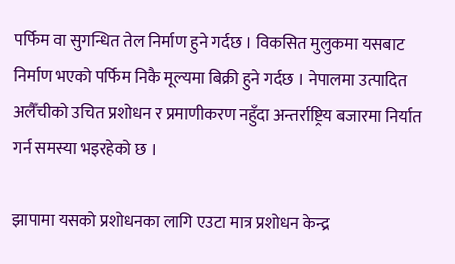पर्फिम वा सुगन्धित तेल निर्माण हुने गर्दछ । विकसित मुलुकमा यसबाट निर्माण भएको पर्फिम निकै मूल्यमा बिक्री हुने गर्दछ । नेपालमा उत्पादित अलैँचीको उचित प्रशोधन र प्रमाणीकरण नहुँदा अन्तर्राष्ट्रिय बजारमा निर्यात गर्न समस्या भइरहेको छ ।

झापामा यसको प्रशोधनका लागि एउटा मात्र प्रशोधन केन्द्र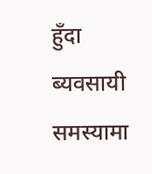हुँदा ब्यवसायी समस्यामा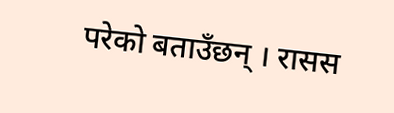परेको बताउँछन् । रासस